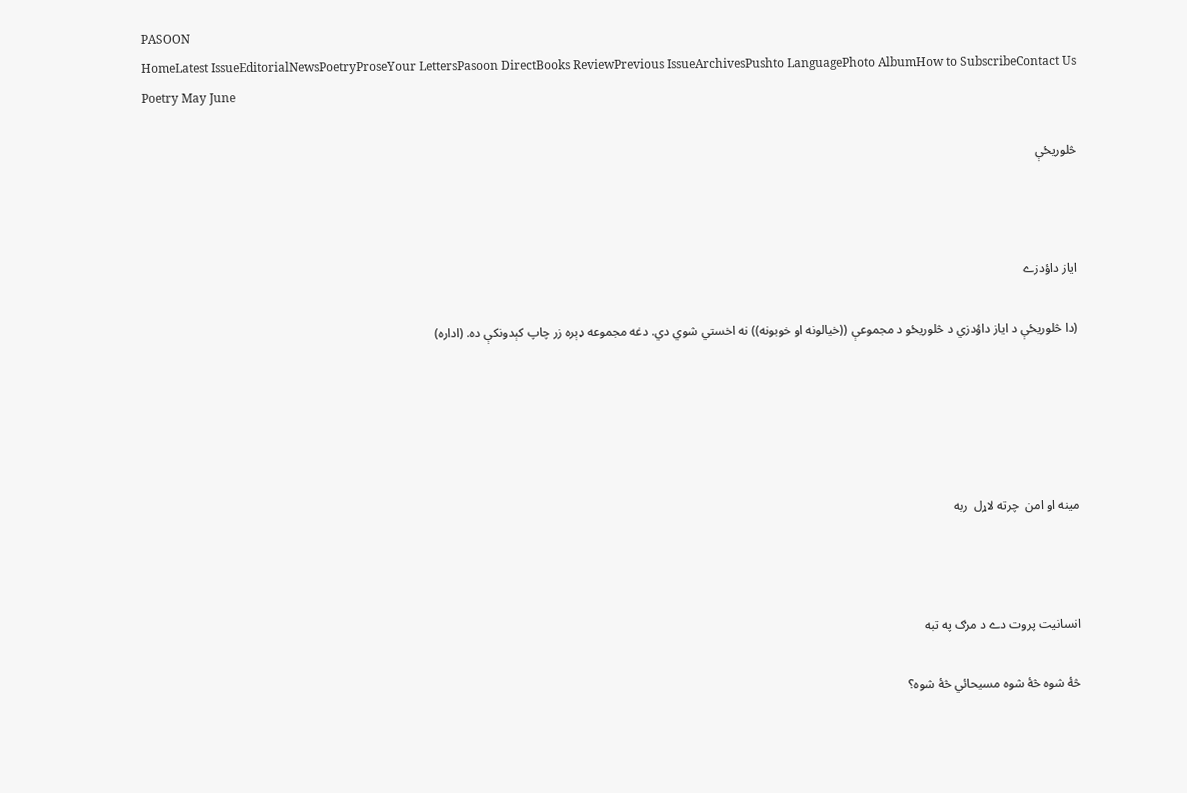PASOON
HomeLatest IssueEditorialNewsPoetryProseYour LettersPasoon DirectBooks ReviewPrevious IssueArchivesPushto LanguagePhoto AlbumHow to SubscribeContact Us
Poetry May June

څلوريځې



اياز داؤدزے

(دا څلوريځې د اياز داؤدزي د څلوريځو د مجموعې ((خيالونه او خوبونه)) نه اخستي شوي دي. دغه مجموعه ډېره زر چاپ کېدونکې ده. (اداره)





مينه او امن  چرته لاړل  ربه



انسانيت پروت دے د مرګ په تبه

څۀ شوه څۀ شوه مسيحائي څۀ شوه؟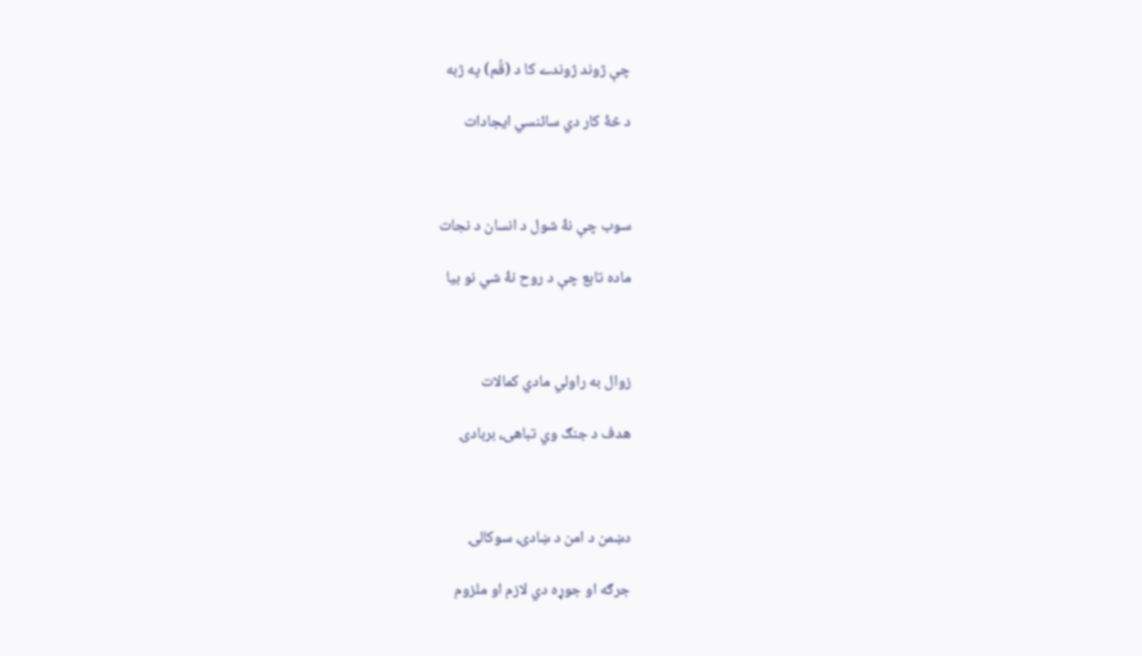چې ژوند ژوندے کا د (قُم) په ژبه

د څۀ کار دي سائنسي ايجادات



سوب چې نۀ شول د انسان د نجات

ماده تابع چې د روح نۀ شي نو بيا



زوال به راولي مادي کمالات

هدف د جنګ وي تباهۍ، بربادۍ



دښمن د امن د ښادۍ، سوکالۍ

جرګه او جوړه دي لازم او ملزوم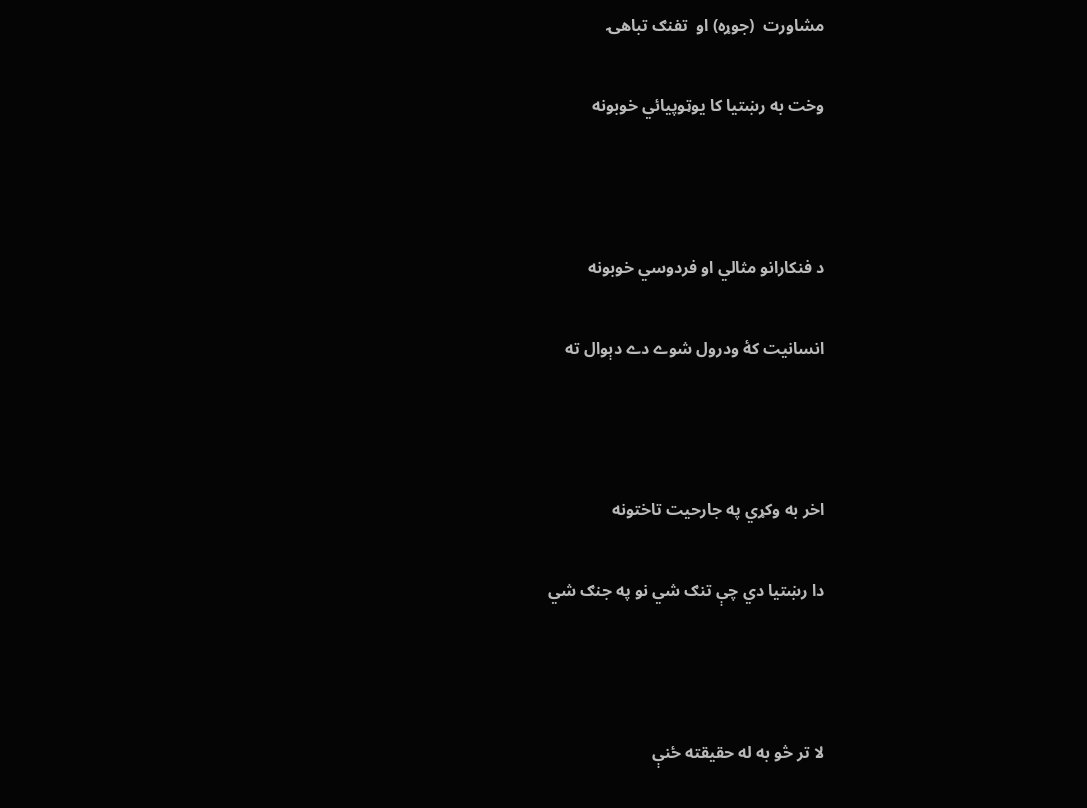مشاورت  (جوړه) او  تفنګ تباهۍ

وخت به رښتيا کا يوټوپيائي خوبونه



د فنکارانو مثالي او فردوسي خوبونه

انسانيت کۀ ودرول شوے دے دېوال ته



اخر به وکړي په جارحيت تاختونه

دا رښتيا دي چې تنګ شي نو په جنګ شي



لا تر څو به له حقيقته ځنې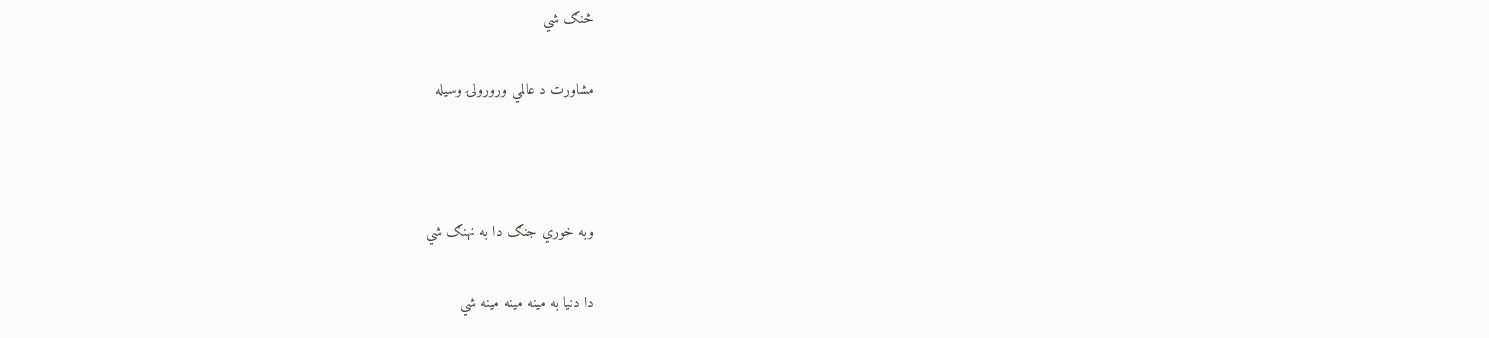څنګ شي

مشاورت د عالمي ورورولۍ وسيله



وبه خوري جنګ دا به نهنګ شي

دا دنيا به مينه مينه مينه شي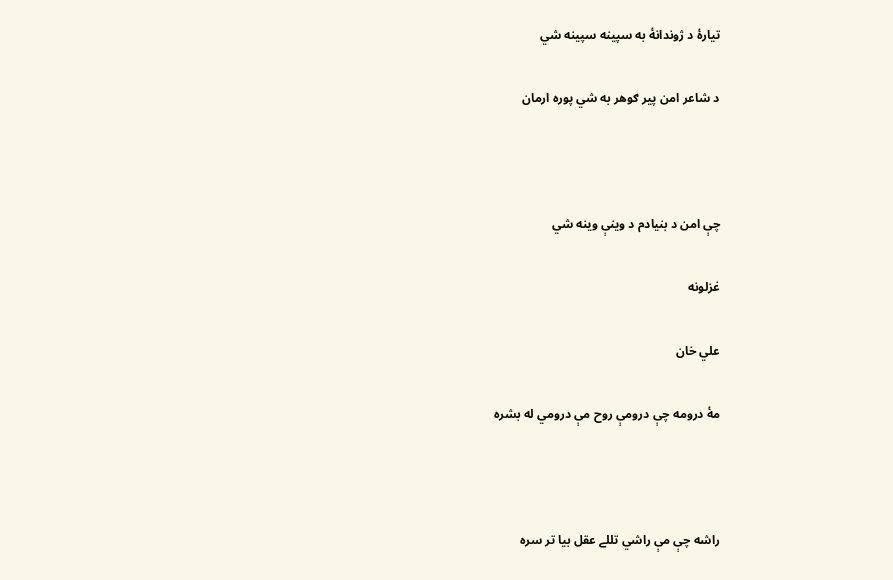تيارۀ د ژوندانۀ به سپينه سپينه شي

د شاعر امن پير ګوهر به شي پوره ارمان



چې امن د بنيادم د وينې وينه شي

غزلونه

علي خان

مۀ درومه چې درومې روح مې درومي له بشره



راشه چې مې راشي تللے عقل بيا تر سره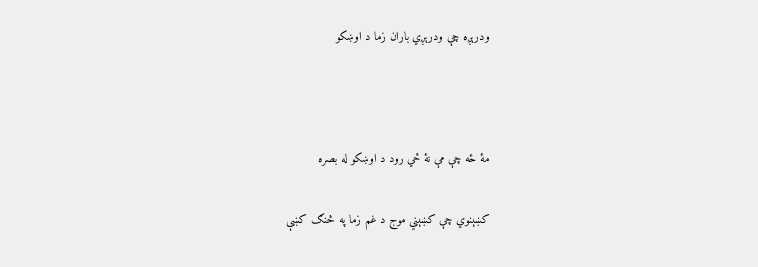ودرېږه چې ودرېږي باران زما د اوښکو



مۀ ځه چې مې نۀ ځي رود د اوښکو له بصره

کښېنوي چې کښېني موج د غم زما په څنګ کښې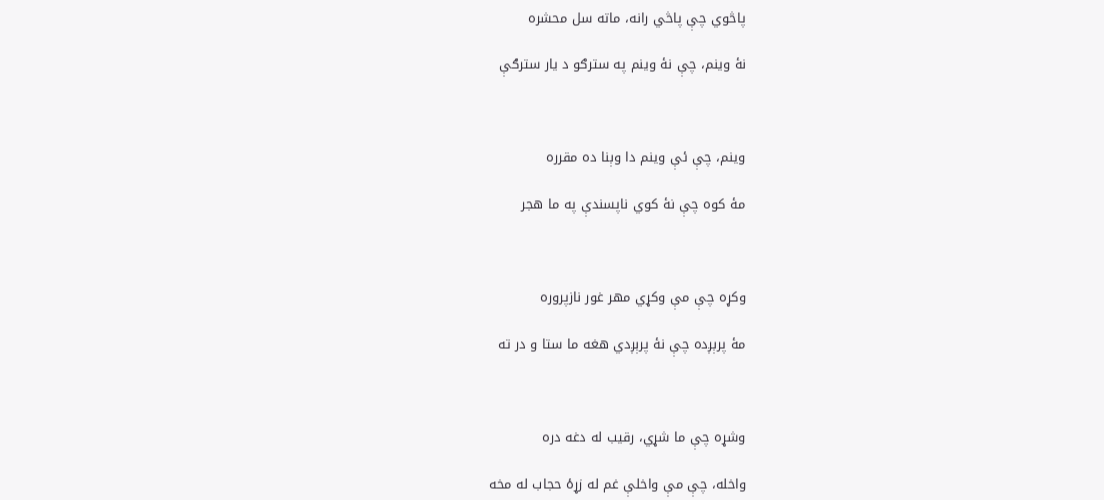پاڅوي چې پاڅي رانه، ماته سل محشره

نۀ وينم، چې نۀ وينم په سترګو د يار سترګې



وينم، چې ئې وينم دا وېنا ده مقرره

مۀ کوه چې نۀ کوي ناپسندې په ما هجر



وکړه چې مې وکړي مهر غور نازپروره

مۀ پرېږده چې نۀ پرېږدي هغه ما ستا و در ته



وشړه چې ما شړي، رقيب له دغه دره

واخله، چې مې واخلې غم له زړۀ حجاب له مخه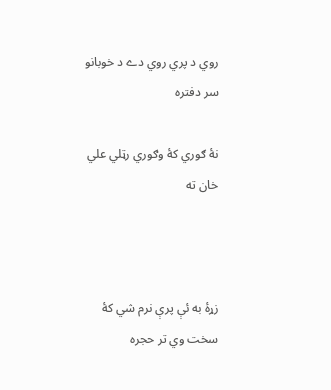روي د پري روي دے د خوبانو سر دفتره

نۀ ګوري کۀ وګوري رټلي علي خان ته



زړۀ به ئې پرې نرم شي کۀ سخت وي تر حجره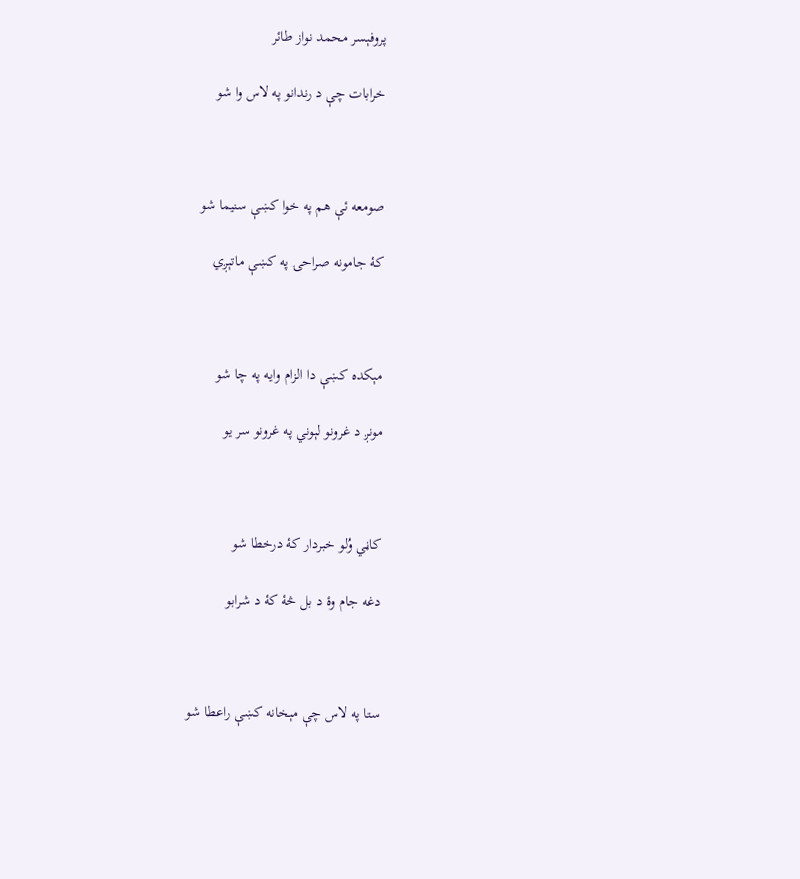پروفېسر محمد نواز طائر

خرابات چې د رندانو په لاس وا شو



صومعه ئې هم په خوا کښې سنيما شو

کۀ جامونه صراحۍ په کښې ماتېږي



مېکده کښې دا الزام وايه په چا شو

مونږ د غرونو لېوني په غرونو سر يو



کاڼي وُلو خبردار کۀ درخطا شو

دغه جام وۀ د بل څۀ کۀ د شرابو



ستا په لاس چې مېخانه کښې راعطا شو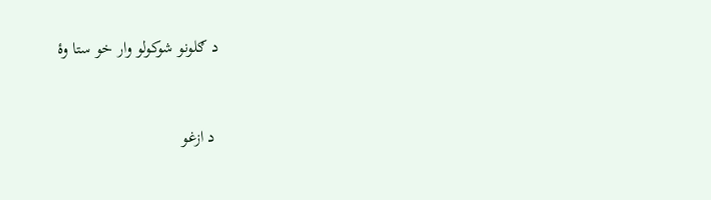د ګلونو شوکولو وار خو ستا وۀ



 د ازغو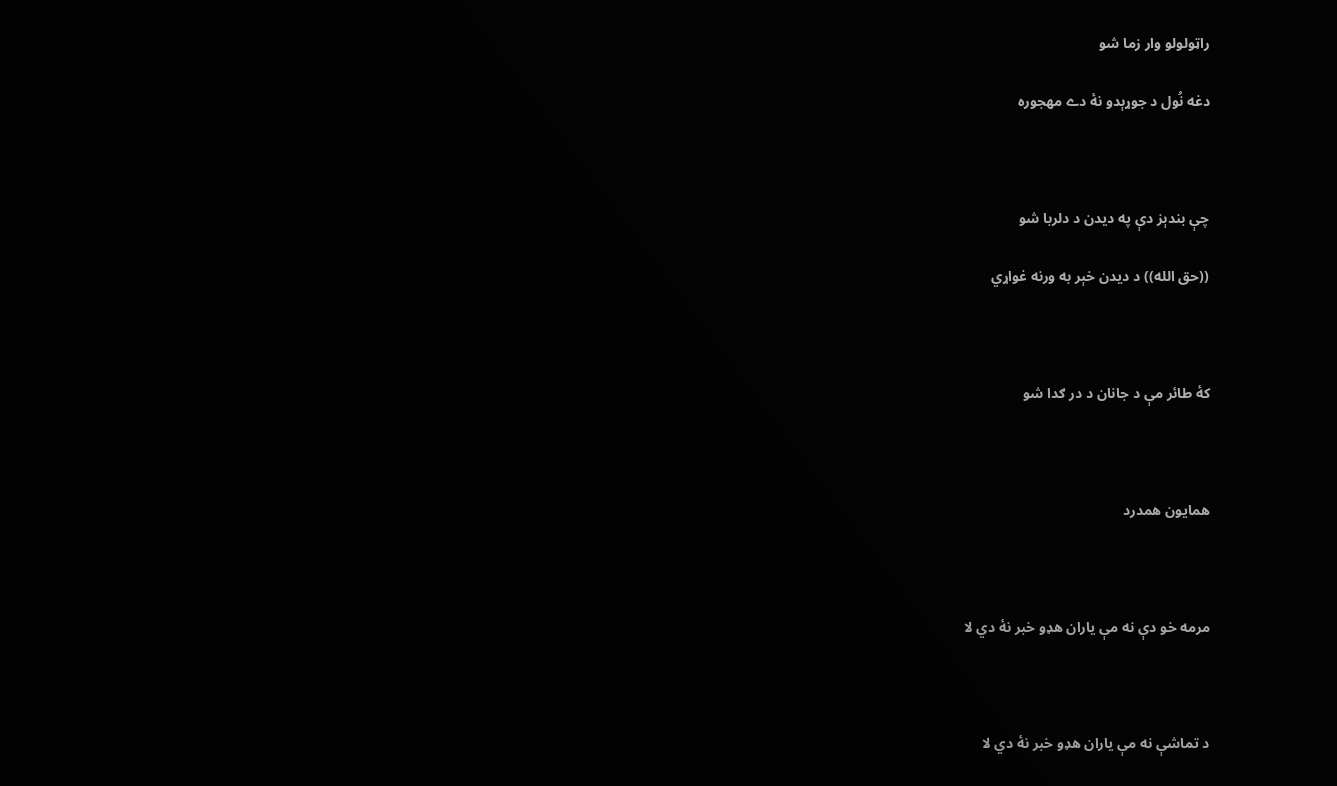راټولولو وار زما شو

دغه نُول د جوړېدو نۀ دے مهجوره



چې بندېز دې په ديدن د دلربا شو

((حق الله)) د ديدن خېر به ورنه غواړي



کۀ طائر مې د جانان د در ګدا شو



همايون همدرد



مرمه خو دې نه مې ياران هډو خبر نۀ دي لا



د تماشې نه مې ياران هډو خبر نۀ دي لا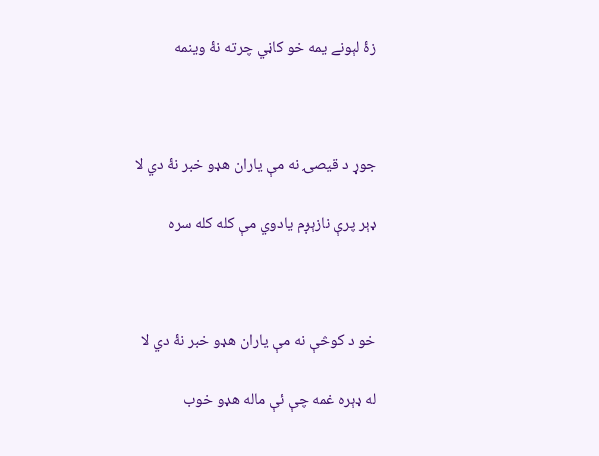زۀ لېونے يمه خو کاڼي چرته نۀ وينمه



جوړ د قيصۍ نه مې ياران هډو خبر نۀ دي لا

ډېر پرې نازېږم يادوي مې کله کله سره



خو د کوڅې نه مې ياران هډو خبر نۀ دي لا

له ډېره غمه چې ئې ماله هډو خوب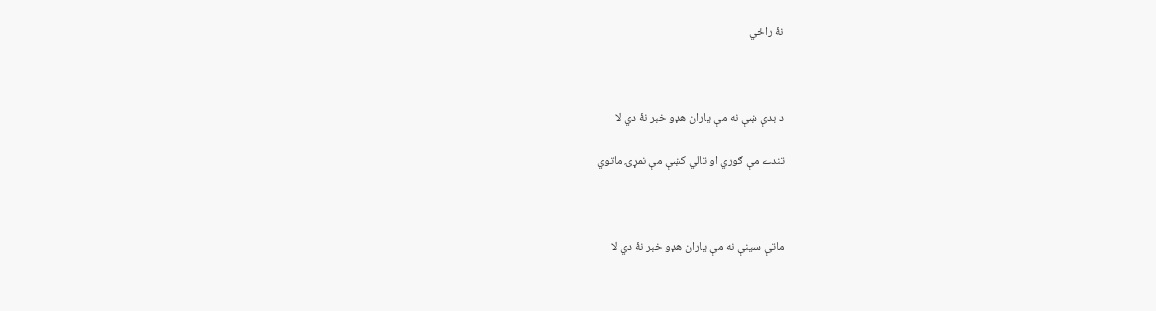نۀ راځي



د بدې ښې نه مې ياران هډو خبر نۀ دي لا

تندے مې ګوري او تالي کښې مې نمړۍ ماتوي



ماتې سينې نه مې ياران هډو خبر نۀ دي لا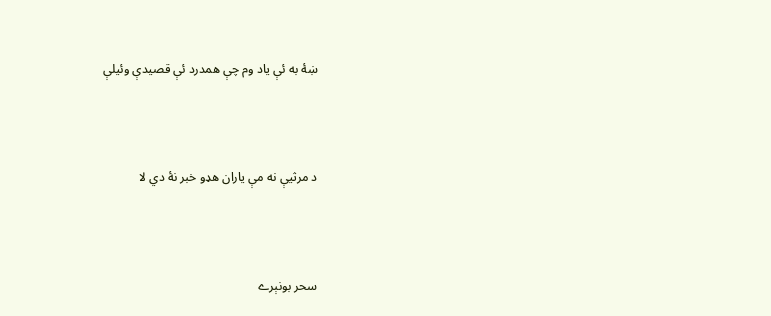ښۀ به ئې ياد وم چې همدرد ئې قصيدې وئيلې



د مرثيې نه مې ياران هډو خبر نۀ دي لا



سحر بونېرے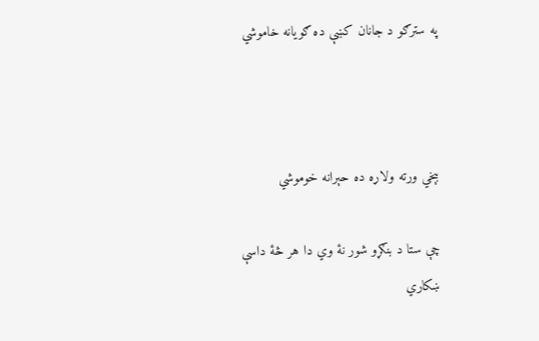په سترګو د جانان کښې ده ګويانه خاموشي



بېخي ورته ولاړه ده حېرانه خوموشي

چې ستا د بنګړو شور نۀ وي دا هر څۀ داسې ښکاري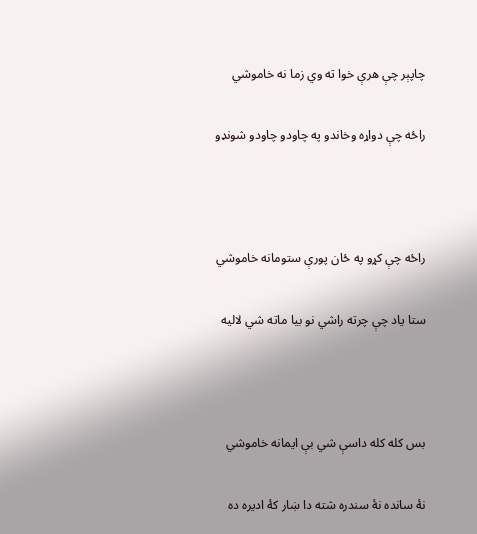چاپېر چې هرې خوا ته وي زما نه خاموشي

راځه چې دواړه وخاندو په چاودو چاودو شونډو



راځه چې کړو په ځان پورې ستومانه خاموشي

ستا ياد چې چرته راشي نو بيا ماته شي لاليه



بس کله کله داسې شي بې ايمانه خاموشي

نۀ سانده نۀ سندره شته دا ښار کۀ اديره ده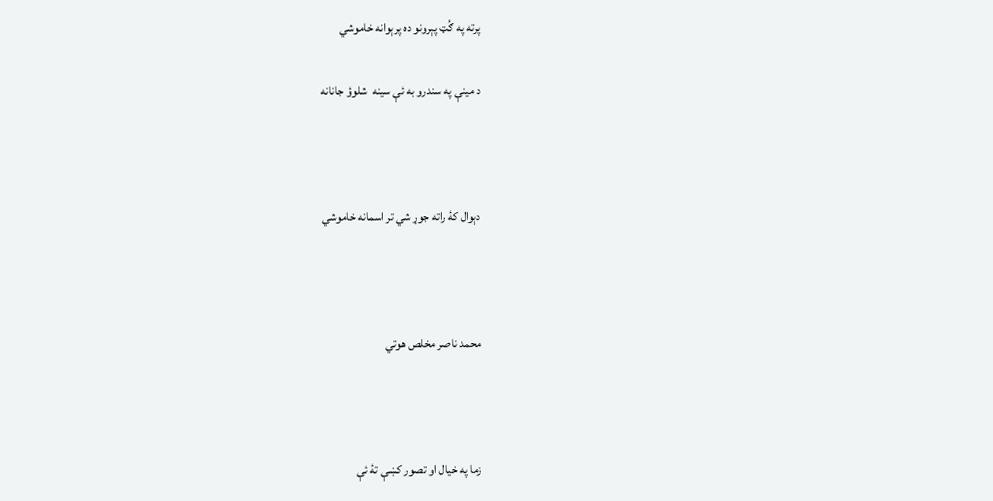پرته په ګُټ پېرونو ده پرېوانه خاموشي

د مينې په سندرو به ئې سينه  شلوؤ جانانه



دېوال کۀ راته جوړ شي تر اسمانه خاموشي



محمد ناصر مخلص هوتي



زما په خيال او تصور کښې تۀ ئې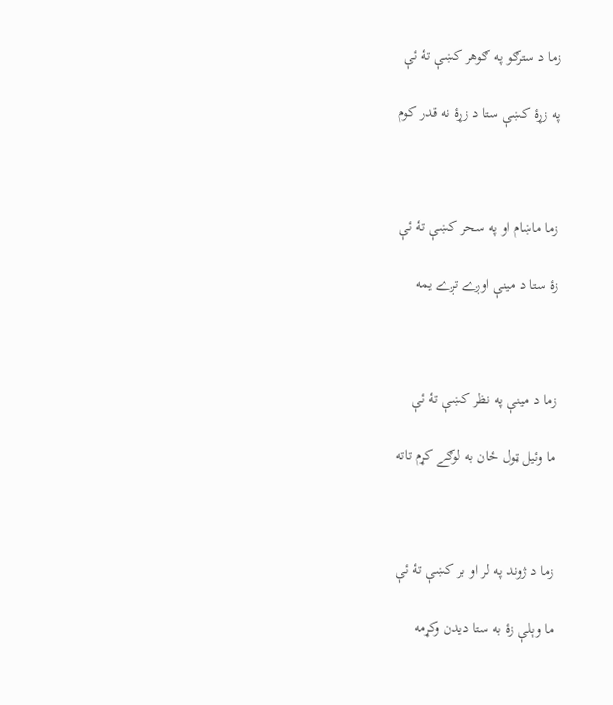زما د سترګو په ګوهر کښې تۀ ئې

په زړۀ کښې ستا د زړۀ نه قدر کوم



زما ماښام او په سحر کښې تۀ ئې

زۀ ستا د مينې اوږے تږے يمه



زما د مينې په نظر کښې تۀ ئې

ما وئيل ټول ځان به لوګے کړم تاته



زما د ژوند په لر او بر کښې تۀ ئې

ما وېلې زۀ به ستا ديدن وکړمه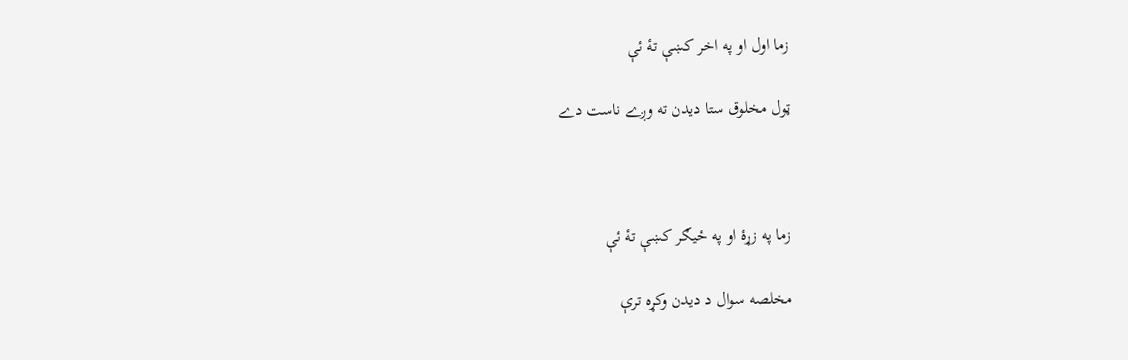زما اول او په اخر کښې تۀ ئې

ټول مخلوق ستا ديدن ته وږے ناست دے



زما په زړۀ او په ځيګر کښې تۀ ئې

مخلصه سوال د ديدن وکړه ترې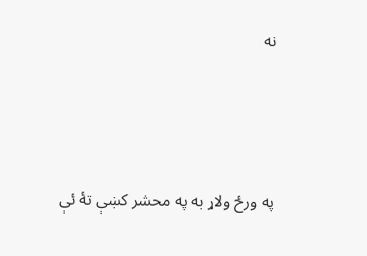نه



په ورځ ولاړ به په محشر کښې تۀ ئې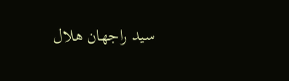سيد راجهان هلال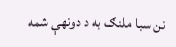نن سبا ملنګ به د دونهې شمه